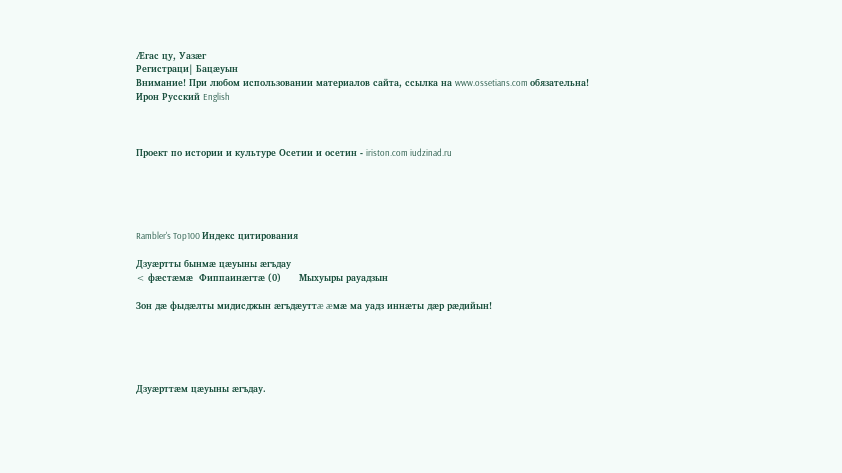Æгас цу, Уазæг
Регистраци| Бацæуын
Внимание! При любом использовании материалов сайта, ссылка на www.ossetians.com обязательна!
Ирон Русский English



Проект по истории и культуре Осетии и осетин - iriston.com iudzinad.ru





Rambler's Top100 Индекс цитирования

Дзуæртты бынмæ цæуыны æгъдау
< фæстæмæ  Фиппаинæгтæ (0)      Мыхуыры рауадзын

Зон дæ фыдæлты мидисджын æгъдæуттæ æмæ ма уадз иннæты дæр рæдийын!





Дзуæрттæм цæуыны æгъдау.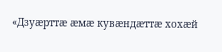«Дзуæрттæ æмæ кувæндæттæ хохæй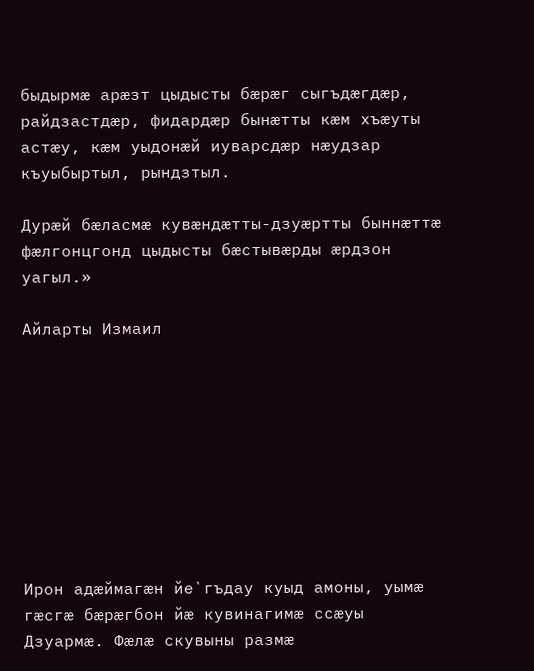быдырмæ арæзт цыдысты бæрæг сыгъдæгдæр, райдзастдæр, фидардæр бынæтты кæм хъæуты астæу, кæм уыдонæй иуварсдæр нæудзар къуыбыртыл, рындзтыл.

Дурæй бæласмæ кувæндæтты-дзуæртты быннæттæ фæлгонцгонд цыдысты бæстывæрды æрдзон уагыл.»

Айларты Измаил









Ирон адæймагæн йе`гъдау куыд амоны, уымæ гæсгæ бæрæгбон йæ кувинагимæ ссæуы Дзуармæ. Фæлæ скувыны размæ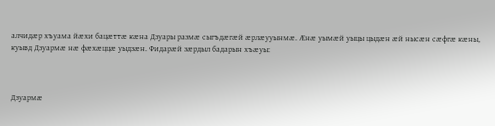алчидæр хъуама йæхи бацæттæ кæна Дзуары размæ сыгъдæгæй æрлæууынмæ. Æнæ уымæй уыцы цыдæн æй нысæн сæфгæ кæны, куывд Дзуармæ нæ фæхæццæ уыдзæн. Фидарæй зæрдыл бадарын хъæуы:



Дзуармæ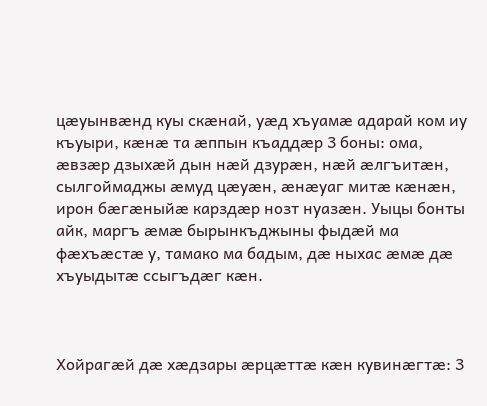цæуынвæнд куы скæнай, уæд хъуамæ адарай ком иу къуыри, кæнæ та æппын къаддæр 3 боны: ома, æвзæр дзыхæй дын нæй дзурæн, нæй æлгъитæн, сылгоймаджы æмуд цæуæн, æнæуаг митæ кæнæн, ирон бæгæныйæ карздæр нозт нуазæн. Уыцы бонты айк, маргъ æмæ бырынкъджыны фыдæй ма фæхъæстæ у, тамако ма бадым, дæ ныхас æмæ дæ хъуыдытæ ссыгъдæг кæн.



Хойрагæй дæ хæдзары æрцæттæ кæн кувинæгтæ: 3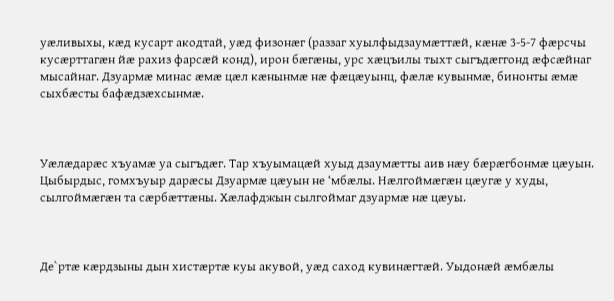уæливыхы, кæд кусарт акодтай, уæд физонæг (раззаг хуылфыдзаумæттæй, кæнæ 3-5-7 фæрсчы кусæрттагæн йæ рахиз фарсæй конд), ирон бæгæны, урс хæцъилы тыхт сыгъдæггонд æфсæйнаг мысайнаг. Дзуармæ минас æмæ цæл кæнынмæ нæ фæцæуынц, фæлæ кувынмæ, бинонты æмæ сыхбæсты бафæдзæхсынмæ.



Уæлæдарæс хъуамæ уа сыгъдæг. Тар хъуымацæй хуыд дзаумæтты аив нæу бæрæгбонмæ цæуын. Цыбырдыс, гомхъуыр дарæсы Дзуармæ цæуын не ‘мбæлы. Нæлгоймæгæн цæугæ у худы, сылгоймæгæн та сæрбæттæны. Хæлафджын сылгоймаг дзуармæ нæ цæуы.



Де`ртæ кæрдзыны дын хистæртæ куы акувой, уæд саход кувинæгтæй. Уыдонæй æмбæлы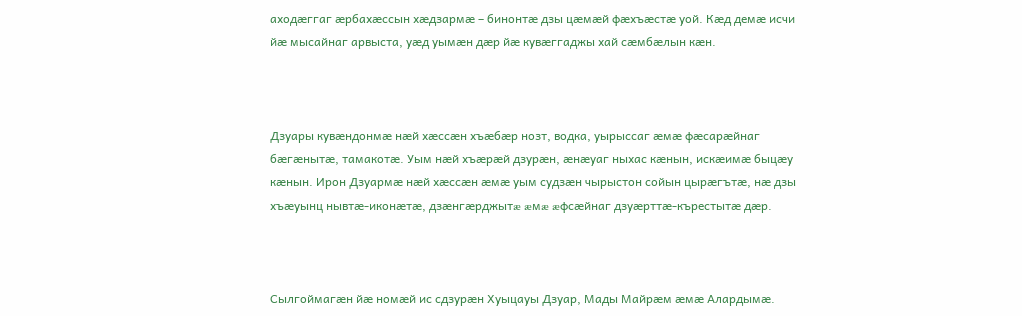аходæггаг æрбахæссын хæдзармæ – бинонтæ дзы цæмæй фæхъæстæ уой. Кæд демæ исчи йæ мысайнаг арвыста, уæд уымæн дæр йæ кувæггаджы хай сæмбæлын кæн.



Дзуары кувæндонмæ нæй хæссæн хъæбæр нозт, водка, уырыссаг æмæ фæсарæйнаг бæгæнытæ, тамакотæ. Уым нæй хъæрæй дзурæн, æнæуаг ныхас кæнын, искæимæ быцæу кæнын. Ирон Дзуармæ нæй хæссæн æмæ уым судзæн чырыстон сойын цырæгътæ, нæ дзы хъæуынц нывтæ-иконæтæ, дзæнгæрджытæ æмæ æфсæйнаг дзуæрттæ-кърестытæ дæр.



Сылгоймагæн йæ номæй ис сдзурæн Хуыцауы Дзуар, Мады Майрæм æмæ Алардымæ.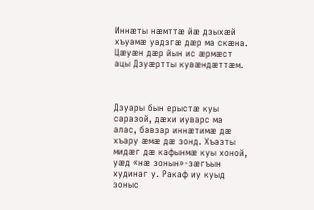Иннæты нæмттæ йæ дзыхæй хъуамæ уадзгæ дæр ма скæна. Цæуæн дæр йын ис æрмæст ацы Дзуæртты кувæндæттæм.



Дзуары бын ерыстæ куы саразой, дæхи иуварс ма алас, бавзар иннæтимæ дæ хъару æмæ дæ зонд. Хъазты мидæг дæ кафынмæ куы хоной, уæд «нæ зонын»-зæгъын худинаг у. Ракаф иу куыд зоныс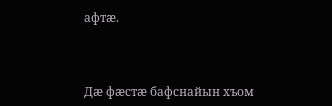афтæ.



Дæ фæстæ бафснайын хъом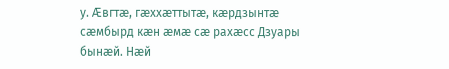у. Æвгтæ, гæххæттытæ, кæрдзынтæ сæмбырд кæн æмæ сæ рахæсс Дзуары бынæй. Нæй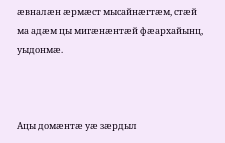æвналæн æрмæст мысайнæгтæм, стæй ма адæм цы мигæнæнтæй фæархайынц, уыдонмæ.



Ацы домæнтæ уæ зæрдыл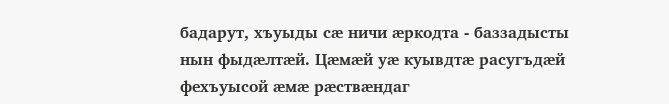бадарут, хъуыды сæ ничи æркодта - баззадысты нын фыдæлтæй. Цæмæй уæ куывдтæ расугъдæй фехъуысой æмæ рæствæндаг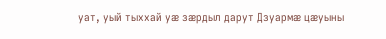уат, уый тыххай уæ зæрдыл дарут Дзуармæ цæуыны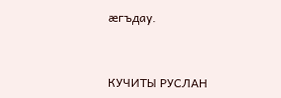æгъдау.



КУЧИТЫ РУСЛАН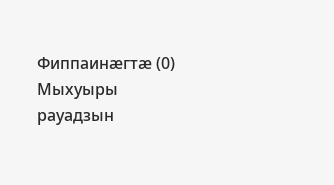Фиппаинæгтæ (0)      Мыхуыры рауадзын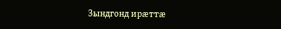Зындгонд ирæттæ